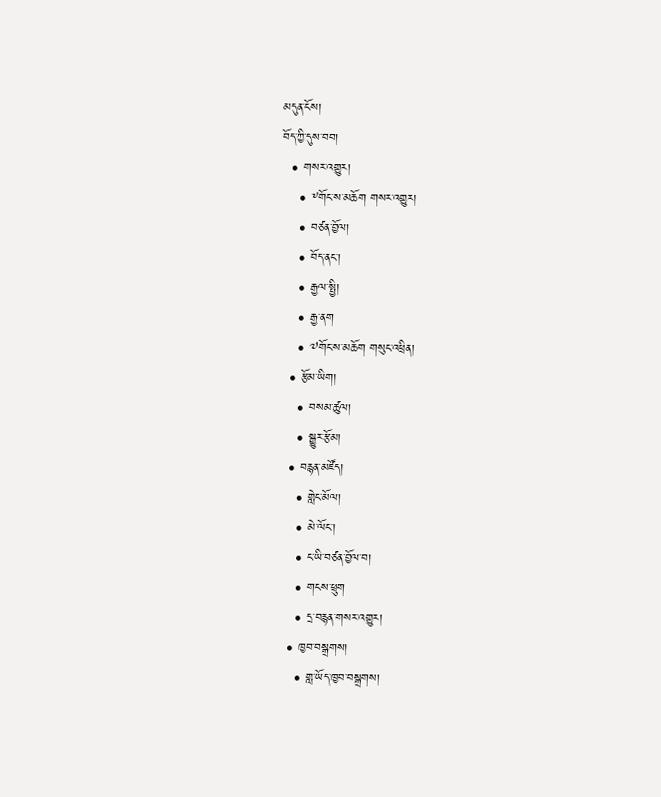མདུན་ངོས།
བོད་ཀྱི་དུས་བབ།
  • གསར་འགྱུར།
    • ༸གོང་ས་མཆོག གསར་འགྱུར།
    • བཙན་བྱོལ།
    • བོད་ནང་།
    • རྒྱལ་སྤྱི།
    • རྒྱ་ནག
    • ༧གོང་ས་མཆོག གསུང་འཕྲིན།
  • རྩོམ་ཡིག།
    • བསམ་ཚུལ།
    • སྒྱུར་རྩོམ།
  • བརྙན་མཛོད།
    • གླེང་མོལ།
    • མེ་ལོང་།
    • ང་ཡི་བཙན་བྱོལ་བ།
    • གངས་ཕྲུག
    • དྲ་བརྙན་གསར་འགྱུར།
  • ཁྱབ་བསྒྲགས།
    • གླ་ཡོད་ཁྱབ་བསྒྲགས།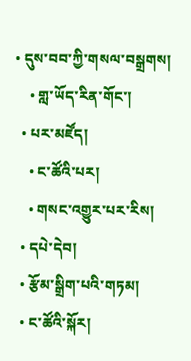• དུས་བབ་ཀྱི་གསལ་བསྒྲགས།
    • གླ་ཡོད་རིན་གོང་།
  • པར་མཛོད།
    • ང་ཚོའི་པར།
    • གསང་འགྱུར་པར་རིས།
  • དཔེ་དེབ།
  • རྩོམ་སྒྲིག་པའི་གཏམ།
  • ང་ཚོའི་སྐོར།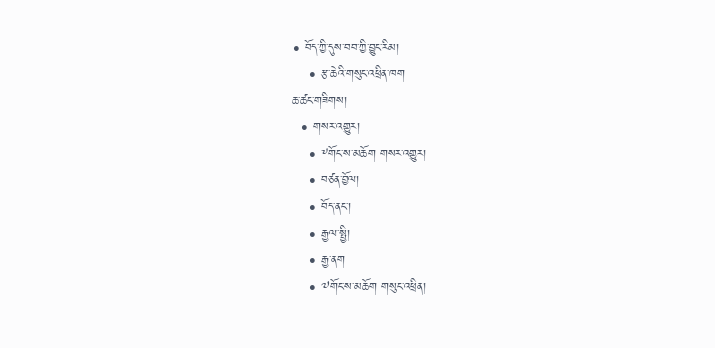• བོད་ཀྱི་དུས་བབ་ཀྱི་བྱུང་རིམ།
    • རྩ་ཆེའི་གསུང་འཕྲིན་ཁག
ཆ་ཚང་གཟིགས།
  • གསར་འགྱུར།
    • ༸གོང་ས་མཆོག གསར་འགྱུར།
    • བཙན་བྱོལ།
    • བོད་ནང་།
    • རྒྱལ་སྤྱི།
    • རྒྱ་ནག
    • ༧གོང་ས་མཆོག གསུང་འཕྲིན།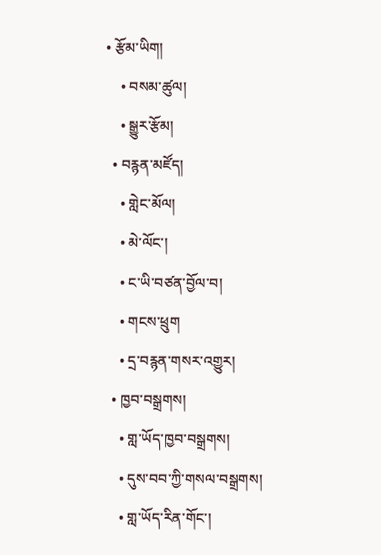• རྩོམ་ཡིག།
    • བསམ་ཚུལ།
    • སྒྱུར་རྩོམ།
  • བརྙན་མཛོད།
    • གླེང་མོལ།
    • མེ་ལོང་།
    • ང་ཡི་བཙན་བྱོལ་བ།
    • གངས་ཕྲུག
    • དྲ་བརྙན་གསར་འགྱུར།
  • ཁྱབ་བསྒྲགས།
    • གླ་ཡོད་ཁྱབ་བསྒྲགས།
    • དུས་བབ་ཀྱི་གསལ་བསྒྲགས།
    • གླ་ཡོད་རིན་གོང་།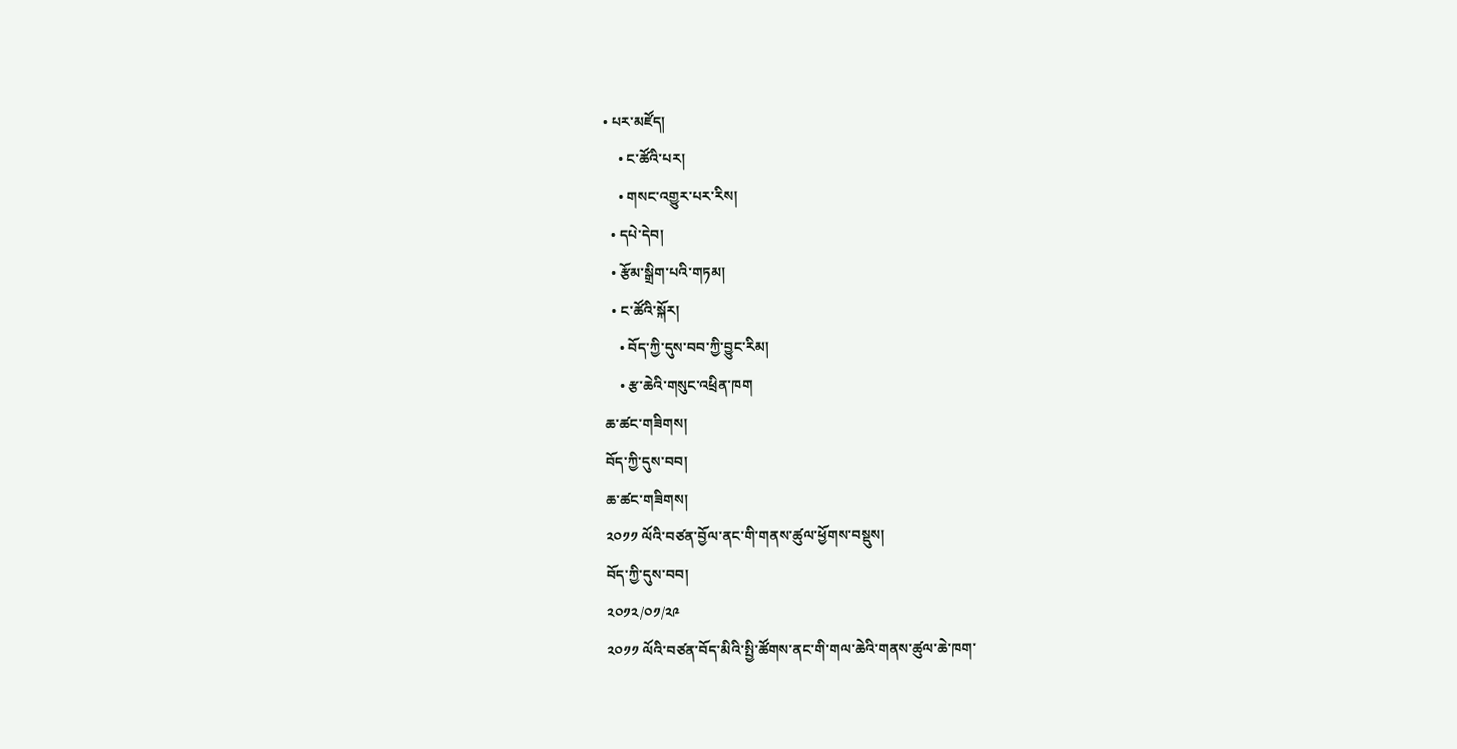• པར་མཛོད།
    • ང་ཚོའི་པར།
    • གསང་འགྱུར་པར་རིས།
  • དཔེ་དེབ།
  • རྩོམ་སྒྲིག་པའི་གཏམ།
  • ང་ཚོའི་སྐོར།
    • བོད་ཀྱི་དུས་བབ་ཀྱི་བྱུང་རིམ།
    • རྩ་ཆེའི་གསུང་འཕྲིན་ཁག
ཆ་ཚང་གཟིགས།
བོད་ཀྱི་དུས་བབ།
ཆ་ཚང་གཟིགས།
༢༠༡༡ ལོའི་བཙན་བྱོལ་ནང་གི་གནས་ཚུལ་ཕྱོགས་བསྡུས།
བོད་ཀྱི་དུས་བབ།
༢༠༡༢/༠༡/༢༩
༢༠༡༡ ལོའི་བཙན་བོད་མིའི་སྤྱི་ཚོགས་ནང་གི་གལ་ཆེའི་གནས་ཚུལ་ཆེ་ཁག་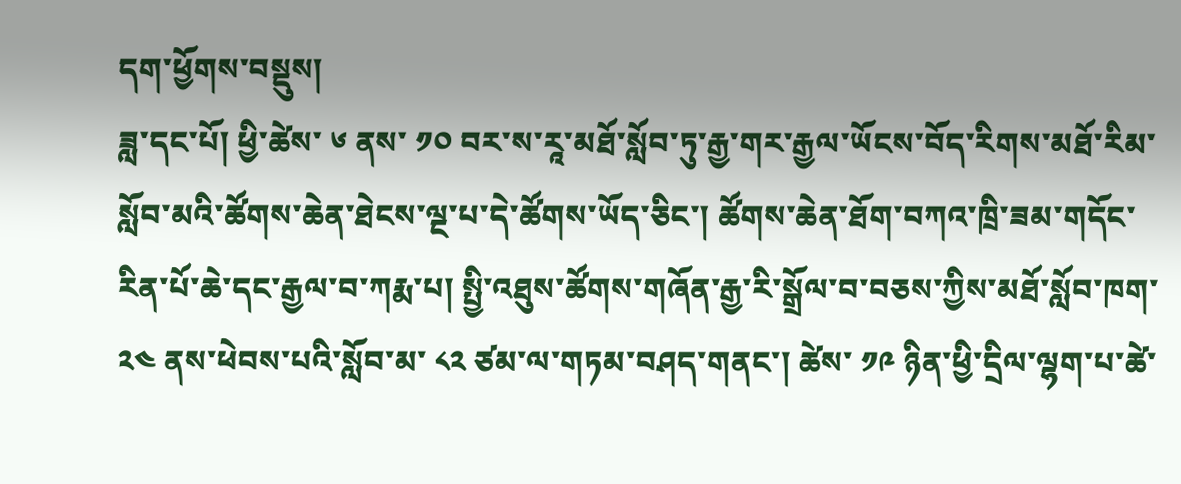དག་ཕྱོགས་བསྡུས།
ཟླ་དང་པོ། ཕྱི་ཚེས་ ༦ ནས་ ༡༠ བར་ས་རཱ་མཐོ་སློབ་ཏུ་རྒྱ་གར་རྒྱལ་ཡོངས་བོད་རིགས་མཐོ་རིམ་སློབ་མའི་ཚོགས་ཆེན་ཐེངས་ལྔ་པ་དེ་ཚོགས་ཡོད་ཅིང་། ཚོགས་ཆེན་ཐོག་བཀའ་ཁྲི་ཟམ་གདོང་རིན་པོ་ཆེ་དང་རྒྱལ་བ་ཀརྨ་པ། སྤྱི་འཐུས་ཚོགས་གཞོན་རྒྱ་རི་སྒྲོལ་བ་བཅས་ཀྱིས་མཐོ་སློབ་ཁག་ ༢༤ ནས་ཕེབས་པའི་སློབ་མ་ ༨༢ ཙམ་ལ་གཏམ་བཤད་གནང་། ཚེས་ ༡༩ ཉིན་ཕྱི་དྲིལ་ལྷག་པ་ཚེ་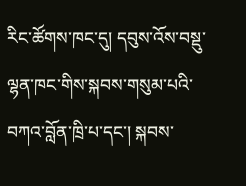རིང་ཚོགས་ཁང་དུ། དབུས་འོས་བསྡུ་ལྷན་ཁང་གིས་སྐབས་གསུམ་པའི་བཀའ་བློན་ཁྲི་པ་དང་། སྐབས་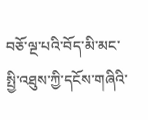བཅོ་ལྔ་པའི་བོད་མི་མང་སྤྱི་འཐུས་ཀྱི་དངོས་གཞིའི་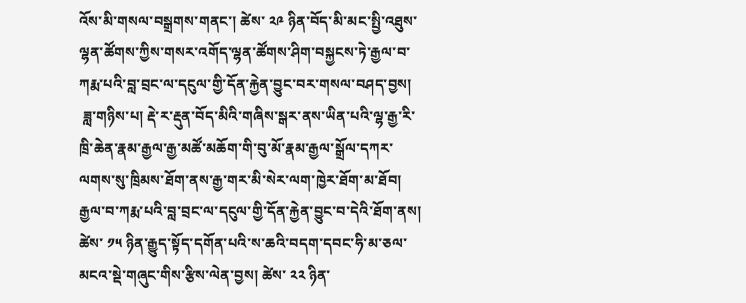འོས་མི་གསལ་བསྒྲགས་གནང་། ཚེས་ ༢༩ ཉིན་བོད་མི་མང་སྤྱི་འཐུས་ལྷན་ཚོགས་ཀྱིས་གསར་འགོད་ལྷན་ཚོགས་ཤིག་བསྐྱངས་ཏེ་རྒྱལ་བ་ཀརྨ་པའི་བླ་བྲང་ལ་དངུལ་གྱི་དོན་རྐྱེན་བྱུང་བར་གསལ་བཤད་བྱས།
 ཟླ་གཉིས་པ། རྡེ་ར་རྡུན་བོད་མིའི་གཞིས་སྒར་ནས་ཡིན་པའི་ལྷ་རྒྱ་རི་ཁྲི་ཆེན་རྣམ་རྒྱལ་རྒྱ་མཚོ་མཆོག་གི་བུ་མོ་རྣམ་རྒྱལ་སྒྲོལ་དཀར་ལགས་སུ་ཁྲིམས་ཐོག་ནས་རྒྱ་གར་མི་སེར་ལག་ཁྱེར་ཐོག་མ་ཐོབ། རྒྱལ་བ་ཀརྨ་པའི་བླ་བྲང་ལ་དངུལ་གྱི་དོན་རྐྱེན་བྱུང་བ་དེའི་ཐོག་ནས། ཚེས་ ༡༥ ཉིན་རྒྱུད་སྟོད་དགོན་པའི་ས་ཆའི་བདག་དབང་ཧི་མ་ཅལ་མངའ་སྡེ་གཞུང་གིས་རྩིས་ལེན་བྱས། ཚེས་ ༢༢ ཉིན་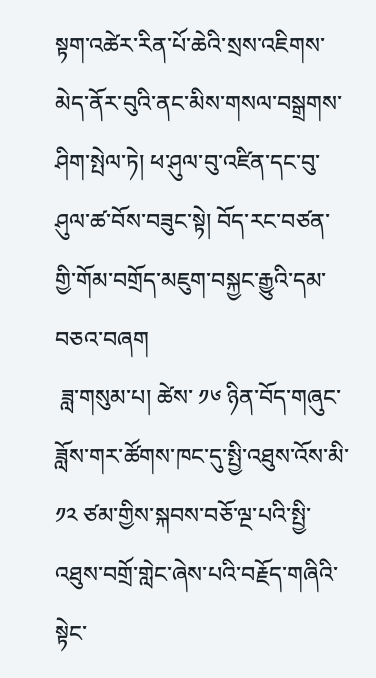སྟག་འཚེར་རིན་པོ་ཆེའི་སྲས་འཇིགས་མེད་ནོར་བུའི་ནང་མིས་གསལ་བསྒྲགས་ཤིག་སྤེལ་ཏེ། ཕ་ཤུལ་བུ་འཛིན་དང་བུ་ཤུལ་ཚ་བོས་བཟུང་སྟེ། བོད་རང་བཙན་གྱི་གོམ་བགྲོད་མཇུག་བསྐྱང་རྒྱུའི་དམ་བཅའ་བཞག
 ཟླ་གསུམ་པ། ཚེས་ ༡༦ ཉིན་བོད་གཞུང་ཟློས་གར་ཚོགས་ཁང་དུ་སྤྱི་འཐུས་འོས་མི་ ༡༢ ཙམ་གྱིས་སྐབས་བཅོ་ལྔ་པའི་སྤྱི་འཐུས་བགྲོ་གླེང་ཞེས་པའི་བརྗོད་གཞིའི་སྟེང་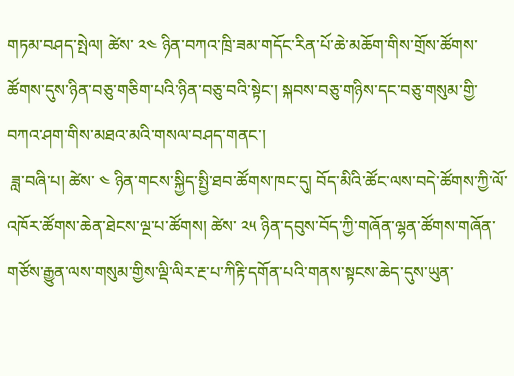གཏམ་བཤད་སྤེལ། ཚེས་ ༢༤ ཉིན་བཀའ་ཁྲི་ཟམ་གདོང་རིན་པོ་ཆེ་མཆོག་གིས་གྲོས་ཚོགས་ཚོགས་དུས་ཉིན་བཅུ་གཅིག་པའི་ཉིན་བཅུ་བའི་སྟེང་། སྐབས་བཅུ་གཉིས་དང་བཅུ་གསུམ་གྱི་བཀའ་ཤག་གིས་མཐའ་མའི་གསལ་བཤད་གནང་།
 ཟླ་བཞི་པ། ཚེས་ ༤ ཉིན་གངས་སྐྱིད་སྤྱི་ཐབ་ཚོགས་ཁང་དུ། བོད་མིའི་ཚོང་ལས་བདེ་ཚོགས་ཀྱི་ལོ་འཁོར་ཚོགས་ཆེན་ཐེངས་ལྔ་པ་ཚོགས། ཚེས་ ༢༥ ཉིན་དབུས་བོད་ཀྱི་གཞོན་ལྷན་ཚོགས་གཞོན་གཙོས་རྒྱུན་ལས་གསུམ་གྱིས་ལྡི་ལིར་རྔ་པ་ཀིརྟི་དགོན་པའི་གནས་སྟངས་ཆེད་དུས་ཡུན་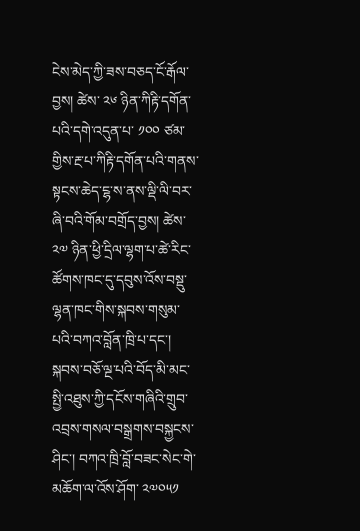ངེས་མེད་ཀྱི་ཟས་བཅད་ངོ་རྒོལ་བྱས། ཚེས་ ༢༦ ཉིན་ཀིརྟི་དགོན་པའི་དགེ་འདུན་པ་ ༡༠༠ ཙམ་གྱིས་རྔ་པ་ཀིརྟི་དགོན་པའི་གནས་སྟངས་ཆེད་ངྷ་ས་ནས་ལྡི་ལི་བར་ཞི་བའི་གོམ་བགྲོད་བྱས། ཚེས་ ༢༧ ཉིན་ཕྱི་དྲིལ་ལྷག་པ་ཚེ་རིང་ཚོགས་ཁང་དུ་དབུས་འོས་བསྡུ་ལྷན་ཁང་གིས་སྐབས་གསུམ་པའི་བཀའ་བློན་ཁྲི་པ་དང་། སྐབས་བཅོ་ལྔ་པའི་བོད་མི་མང་སྤྱི་འཐུས་ཀྱི་དངོས་གཞིའི་གྲུབ་འབྲས་གསལ་བསྒྲགས་བསྐྱངས་ཤིང་། བཀའ་ཁྲི་བློ་བཟང་སེང་གེ་མཆོག་ལ་འོས་ཤོག་ ༢༧༠༥༡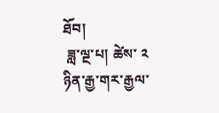ཐོབ།
 ཟླ་ལྔ་པ། ཚེས་ ༢ ཉིན་རྒྱ་གར་རྒྱལ་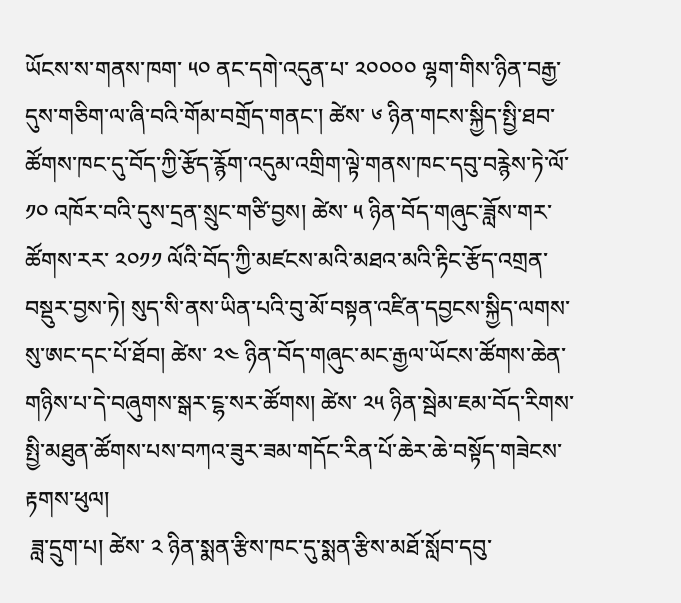ཡོངས་ས་གནས་ཁག་ ༥༠ ནང་དགེ་འདུན་པ་ ༢༠༠༠༠ ལྷག་གིས་ཉིན་བརྒྱ་དུས་གཅིག་ལ་ཞི་བའི་གོམ་བགྲོད་གནང་། ཚེས་ ༦ ཉིན་གངས་སྐྱིད་སྤྱི་ཐབ་ཚོགས་ཁང་དུ་བོད་ཀྱི་རྩོད་རྙོག་འདུམ་འགྲིག་ལྟེ་གནས་ཁང་དབུ་བརྙེས་ཏེ་ལོ་ ༡༠ འཁོར་བའི་དུས་དྲན་སྲུང་གཙི་བྱས། ཚེས་ ༥ ཉིན་བོད་གཞུང་ཟློས་གར་ཚོགས་རར་ ༢༠༡༡ ལོའི་བོད་ཀྱི་མཛངས་མའི་མཐའ་མའི་རྟིང་རྩོད་འགྲན་བསྡུར་བྱས་ཏེ། སུད་སི་ནས་ཡིན་པའི་བུ་མོ་བསྟན་འཛིན་དབྱངས་སྐྱིད་ལགས་སུ་ཨང་དང་པོ་ཐོབ། ཚེས་ ༢༤ ཉིན་བོད་གཞུང་མང་རྒྱལ་ཡོངས་ཚོགས་ཆེན་གཉིས་པ་དེ་བཞུགས་སྒར་ངྷ་སར་ཚོགས། ཚེས་ ༢༥ ཉིན་སྦེམ་ཇམ་བོད་རིགས་སྤྱི་མཐུན་ཚོགས་པས་བཀའ་ཟུར་ཟམ་གདོང་རིན་པོ་ཆེར་ཆེ་བསྟོད་གཟེངས་རྟགས་ཕུལ།
 ཟླ་དྲུག་པ། ཚེས་ ༢ ཉིན་སྨན་རྩིས་ཁང་དུ་སྨན་རྩིས་མཐོ་སློབ་དབུ་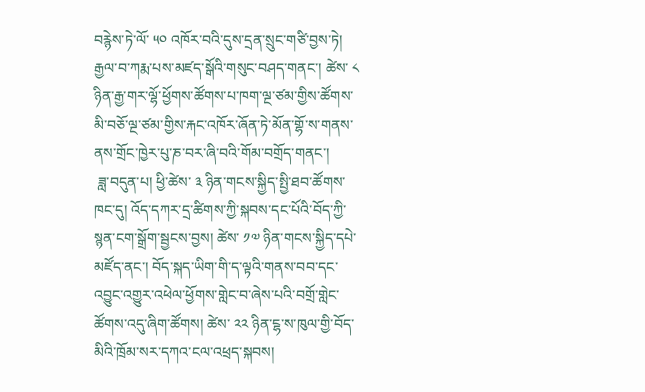བརྙེས་ཏེ་ལོ་ ༥༠ འཁོར་བའི་དུས་དྲན་སྲུང་གཙི་བྱས་ཏེ། རྒྱལ་བ་ཀརྨ་པས་མཛད་སྒོའི་གསུང་བཤད་གནང་། ཚེས་ ༨ ཉིན་རྒྱ་གར་ལྷོ་ཕྱོགས་ཚོགས་པ་ཁག་ལྔ་ཙམ་གྱིས་ཚོགས་མི་བཅོ་ལྔ་ཙམ་གྱིས་རྐང་འཁོར་ཞོན་ཏེ་མོན་གྷོ་ས་གནས་ནས་གྲོང་ཁྱེར་པུ་ཎ་བར་ཞི་བའི་གོམ་བགྲོད་གནང་།
 ཟླ་བདུན་པ། ཕྱི་ཚེས་ ༣ ཉིན་གངས་སྐྱིད་སྤྱི་ཐབ་ཚོགས་ཁང་དུ། འོད་དཀར་དྲ་ཚིགས་ཀྱི་སྐབས་དང་པོའི་བོད་ཀྱི་སྙན་ངག་སྒྲོག་སྦྱངས་བྱས། ཚེས་ ༡༧ ཉིན་གངས་སྐྱིད་དཔེ་མཛོད་ནང་། བོད་སྐད་ཡིག་གི་ད་ལྟའི་གནས་བབ་དང་འབྱུང་འགྱུར་འཕེལ་ཕྱོགས་གླེང་བ་ཞེས་པའི་བགྲོ་གླེང་ཚོགས་འདུ་ཞིག་ཚོགས། ཚེས་ ༢༢ ཉིན་ངྷ་ས་ཁུལ་གྱི་བོད་མིའི་ཁྲོམ་སར་དཀའ་ངལ་འཕྲད་སྐབས།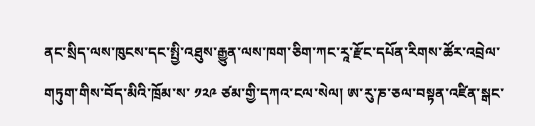ནང་སྲིད་ལས་ཁུངས་དང་སྤྱི་འཐུས་རྒྱུན་ལས་ཁག་ཅིག་ཀང་རཱ་རྫོང་དཔོན་རིགས་ཚོར་འབྲེལ་གཏུག་གིས་བོད་མིའི་ཁྲོམ་ས་ ༡༢༩ ཙམ་གྱི་དཀའ་ངལ་སེལ། ཨ་རུ་ཎ་ཅལ་བསྟན་འཛིན་སྒང་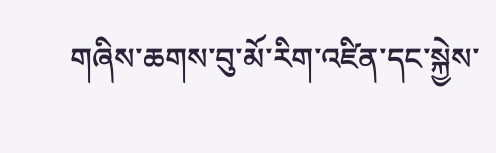གཞིས་ཆགས་བུ་མོ་རིག་འཛིན་དང་སྐྱེས་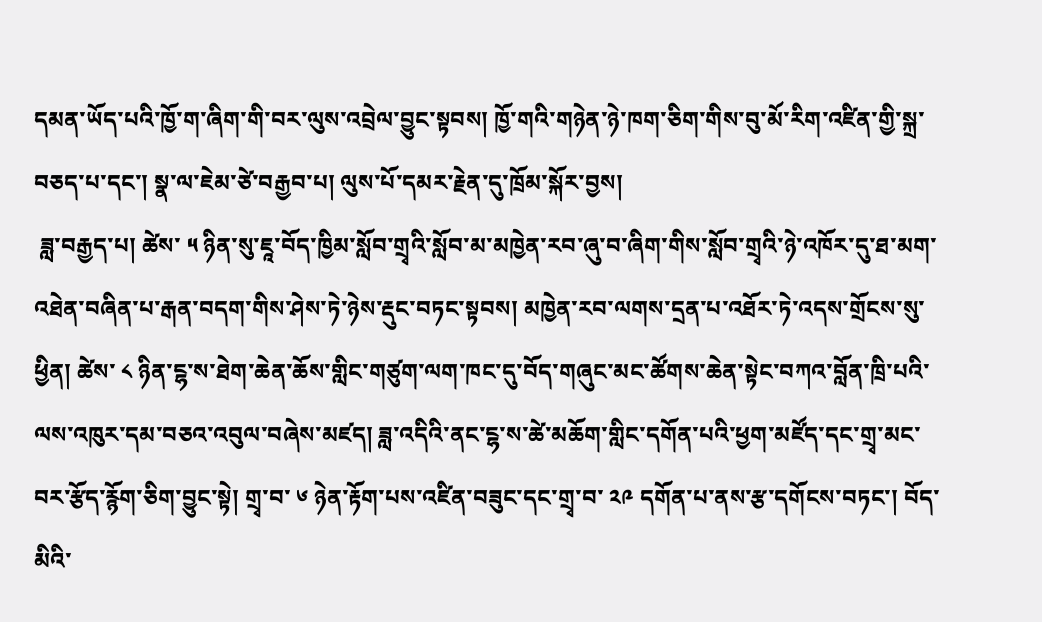དམན་ཡོད་པའི་ཁྱོ་ག་ཞིག་གི་བར་ལུས་འབྲེལ་བྱུང་སྟབས། ཁྱོ་གའི་གཉེན་ཉེ་ཁག་ཅིག་གིས་བུ་མོ་རིག་འཛིན་གྱི་སྐྲ་བཅད་པ་དང་། སྣ་ལ་ཇེམ་ཙེ་བརྒྱབ་པ། ལུས་པོ་དམར་རྗེན་དུ་ཁྲོམ་སྐོར་བྱས།
 ཟླ་བརྒྱད་པ། ཚེས་ ༥ ཉིན་སུ་ཇཱ་བོད་ཁྱིམ་སློབ་གྲྭའི་སློབ་མ་མཁྱེན་རབ་ཞུ་བ་ཞིག་གིས་སློབ་གྲྭའི་ཉེ་འཁོར་དུ་ཐ་མག་འཐེན་བཞིན་པ་རྒན་བདག་གིས་ཤེས་ཏེ་ཉེས་རྡུང་བཏང་སྟབས། མཁྱེན་རབ་ལགས་དྲན་པ་འཐོར་ཏེ་འདས་གྲོངས་སུ་ཕྱིན། ཚེས་ ༨ ཉིན་ངྷ་ས་ཐེག་ཆེན་ཆོས་གླིང་གཙུག་ལག་ཁང་དུ་བོད་གཞུང་མང་ཚོགས་ཆེན་སྟེང་བཀའ་བློན་ཁྲི་པའི་ལས་འཁུར་དམ་བཅའ་འབུལ་བཞེས་མཛད། ཟླ་འདིའི་ནང་ངྷ་ས་ཚེ་མཆོག་གླིང་དགོན་པའི་ཕྱག་མཛོད་དང་གྲྭ་མང་བར་རྩོད་རྙོག་ཅིག་བྱུང་སྟེ། གྲྭ་བ་ ༦ ཉེན་རྟོག་པས་འཛིན་བཟུང་དང་གྲྭ་བ་ ༢༩ དགོན་པ་ནས་རྩ་དགོངས་བཏང་། བོད་མིའི་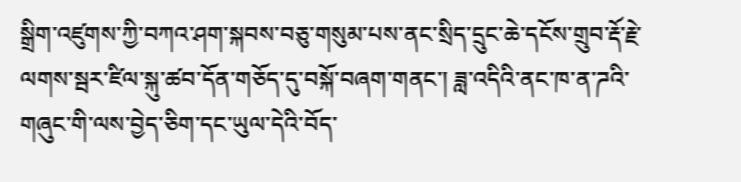སྒྲིག་འཛུགས་ཀྱི་བཀའ་ཤག་སྐབས་བཅུ་གསུམ་པས་ནང་སྲིད་དྲུང་ཆེ་དངོས་གྲུབ་རྡོ་རྗེ་ལགས་སྦར་ཛིལ་སྐུ་ཚབ་དོན་གཅོད་དུ་བསྐོ་བཞག་གནང་། ཟླ་འདིའི་ནང་ཁ་ན་ཌའི་གཞུང་གི་ལས་བྱེད་ཅིག་དང་ཡུལ་དེའི་བོད་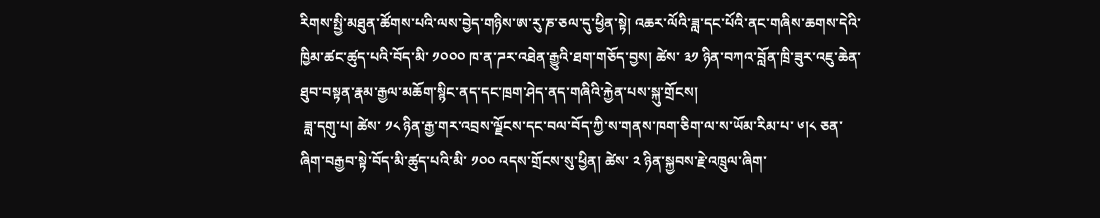རིགས་སྤྱི་མཐུན་ཚོགས་པའི་ལས་བྱེད་གཉིས་ཨ་རུ་ཎ་ཅལ་དུ་ཕྱིན་སྟེ། འཆར་ལོའི་ཟླ་དང་པོའི་ནང་གཞིས་ཆགས་དེའི་ཁྱིམ་ཚང་ཚུད་པའི་བོད་མི་ ༡༠༠༠ ཁ་ན་ཌར་འཐེན་རྒྱུའི་ཐག་གཅོད་བྱས། ཚེས་ ༣༡ ཉིན་བཀའ་བློན་ཁྲི་ཟུར་འཇུ་ཆེན་ཐུབ་བསྟན་རྣམ་རྒྱལ་མཆོག་སྙིང་ནད་དང་ཁྲག་ཤེད་ནད་གཞིའི་རྐྱེན་པས་སྐུ་གྲོངས།
 ཟླ་དགུ་པ། ཚེས་ ༡༨ ཉིན་རྒྱ་གར་འབྲས་ལྗོངས་དང་བལ་བོད་ཀྱི་ས་གནས་ཁག་ཅིག་ལ་ས་ཡོམ་རིམ་པ་ ༦།༨ ཅན་ཞིག་བརྒྱབ་སྟེ་བོད་མི་ཚུད་པའི་མི་ ༡༠༠ འདས་གྲོངས་སུ་ཕྱིན། ཚེས་ ༢ ཉིན་སྐྱབས་རྗེ་འཁྲུལ་ཞིག་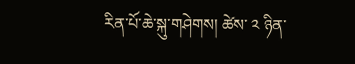རིན་པོ་ཆེ་སྐུ་གཤེགས། ཚེས་ ༢ ཉིན་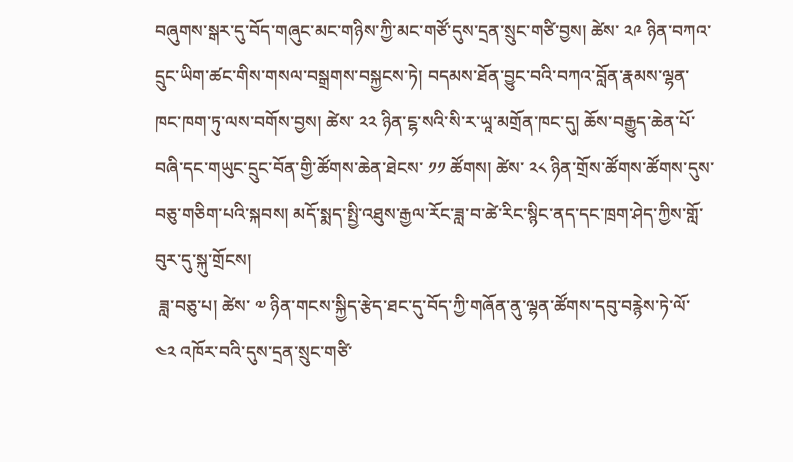བཞུགས་སྒར་དུ་བོད་གཞུང་མང་གཉིས་ཀྱི་མང་གཙོ་དུས་དྲན་སྲུང་གཙི་བྱས། ཚེས་ ༢༩ ཉིན་བཀའ་དྲུང་ཡིག་ཚང་གིས་གསལ་བསྒྲགས་བསྐྱངས་ཏེ། བདམས་ཐོན་བྱུང་བའི་བཀའ་བློན་རྣམས་ལྷན་ཁང་ཁག་ཏུ་ལས་བགོས་བྱས། ཚེས་ ༢༢ ཉིན་ངྷ་སའི་སི་ར་ཡཱ་མགྲོན་ཁང་དུ། ཆོས་བརྒྱུད་ཆེན་པོ་བཞི་དང་གཡུང་དྲུང་བོན་གྱི་ཚོགས་ཆེན་ཐེངས་ ༡༡ ཚོགས། ཚེས་ ༢༨ ཉིན་གྲོས་ཚོགས་ཚོགས་དུས་བཅུ་གཅིག་པའི་སྐབས། མདོ་སྨད་སྤྱི་འཐུས་རྒྱལ་རོང་ཟླ་བ་ཚེ་རིང་སྙིང་ནད་དང་ཁྲག་ཤེད་ཀྱིས་གློ་བུར་དུ་སྐུ་གྲོངས།
 ཟླ་བཅུ་པ། ཚེས་ ༧ ཉིན་གངས་སྐྱིད་རྩེད་ཐང་དུ་བོད་ཀྱི་གཞོན་ནུ་ལྷན་ཚོགས་དབུ་བརྙེས་ཏེ་ལོ་ ༤༢ འཁོར་བའི་དུས་དྲན་སྲུང་གཙི་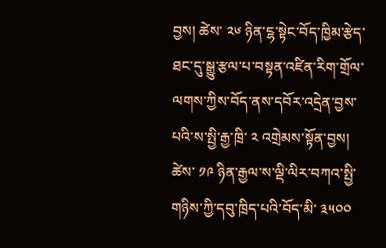བྱས། ཚེས་ ༢༦ ཉིན་ངྷ་སྟེང་བོད་ཁྱིམ་རྩེད་ཐང་དུ་སྒྱུ་རྩལ་པ་བསྟན་འཛིན་རིག་གྲོལ་ལགས་ཀྱིས་བོད་ནས་དབོར་འདྲེན་བྱས་པའི་ས་སྤྱི་རྒྱ་ཁྲི་ ༢ འགྲེམས་སྟོན་བྱས། ཚེས་ ༡༩ ཉིན་རྒྱལ་ས་ལྡི་ལིར་བཀའ་སྤྱི་གཉིས་ཀྱི་དབུ་ཁྲིད་པའི་བོད་མི་ ༣༥༠༠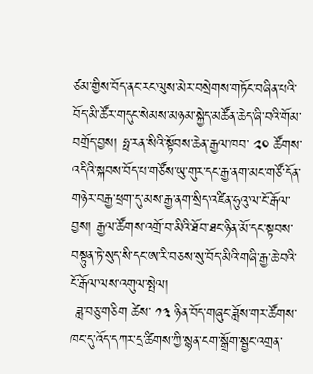ཙམ་གྱིས་བོད་ནང་རང་ལུས་མེར་བསྲེགས་གཏོང་བཞིན་པའི་བོད་མི་ཚོར་གདུང་སེམས་མཉམ་སྐྱེད་མཚོན་ཆེད་ཞི་བའི་གོམ་བགྲོད་བྱས། ཧྥ་རན་སིའི་སྟོབས་ཆེན་རྒྱལ་ཁབ་ ༢༠ ཚོགས་འདིའི་སྐབས་བོད་པ་གཙོས་ཡུ་གུར་དང་རྒྱ་ནག་མང་གཙོ་དོན་གཉེར་བརྒྱ་ཕྲག་དུ་མས་རྒྱ་ནག་སྲིད་འཛིན་ཧུའུ་ལ་ངོ་རྒོལ་བྱས། རྒྱལ་ཚོགས་འགྲོ་བ་མིའི་ཐོབ་ཐང་ཉིན་མོ་དང་སྟབས་བསྟུན་ཏེ་སུད་སི་དང་ཨ་རི་བཅས་སུ་བོད་མིའི་གཞི་རྒྱ་ཆེ་བའི་ངོ་རྒོལ་ལས་འགུལ་སྤེལ།
 ཟླ་བཅུ་གཅིག ཚེས་ ༡༣ ཉིན་བོད་གཞུང་ཟློས་གར་ཚོགས་ཁང་དུ་འོད་དཀར་དྲ་ཚིགས་ཀྱི་སྙན་ངག་སྒྲོག་སྦྱང་འགྲན་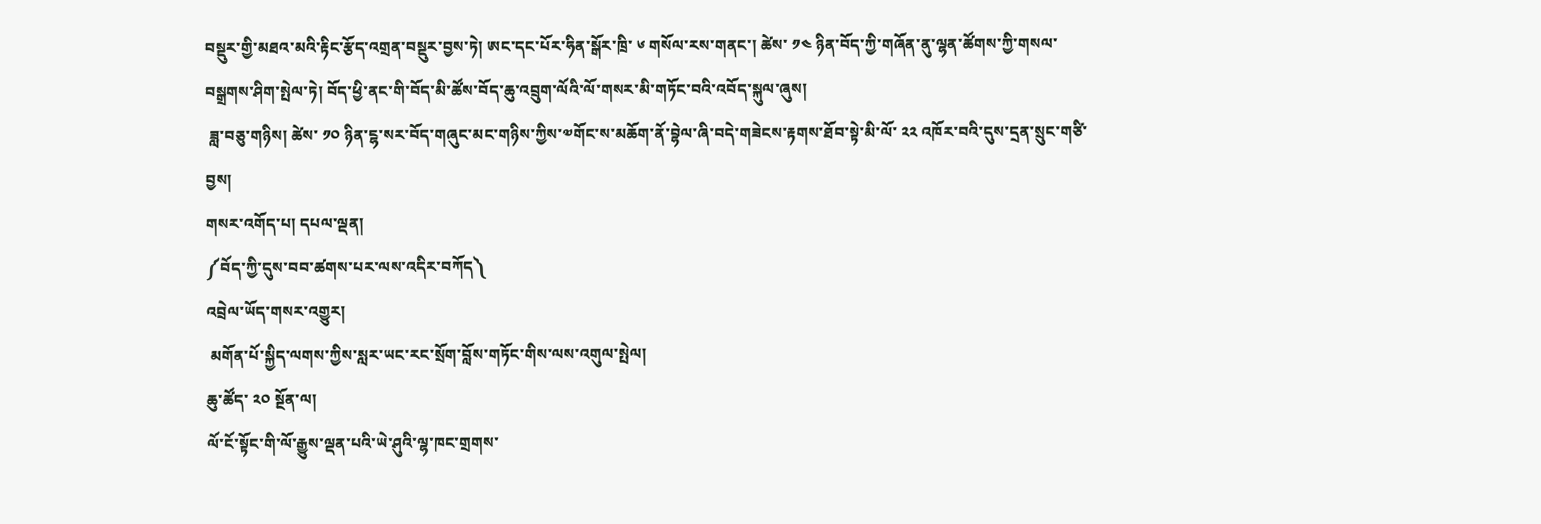བསྡུར་གྱི་མཐའ་མའི་རྟིང་རྩོད་འགྲན་བསྡུར་བྱས་ཏེ། ཨང་དང་པོར་ཧིན་སྒོར་ཁྲི་ ༦ གསོལ་རས་གནང་། ཚེས་ ༡༤ ཉིན་བོད་ཀྱི་གཞོན་ནུ་ལྷན་ཚོགས་ཀྱི་གསལ་བསྒྲགས་ཤིག་སྤེལ་ཏེ། བོད་ཕྱི་ནང་གི་བོད་མི་ཚོས་བོད་ཆུ་འབྲུག་ལོའི་ལོ་གསར་མི་གཏོང་བའི་འབོད་སྐུལ་ཞུས།
 ཟླ་བཅུ་གཉིས། ཚེས་ ༡༠ ཉིན་ངྷ་སར་བོད་གཞུང་མང་གཉིས་ཀྱིས་༧གོང་ས་མཆོག་ནོ་བྷེལ་ཞི་བདེ་གཟེངས་རྟགས་ཐོབ་སྟེ་མི་ལོ་ ༢༢ འཁོར་བའི་དུས་དྲན་སྲུང་གཙི་བྱས།
གསར་འགོད་པ། དཔལ་ལྡན།
༼བོད་ཀྱི་དུས་བབ་ཚགས་པར་ལས་འདིར་བཀོད༽
འབྲེལ་ཡོད་གསར་འགྱུར།
 མགོན་པོ་སྐྱིད་ལགས་ཀྱིས་སླར་ཡང་རང་སྲོག་བློས་གཏོང་གིས་ལས་འགུལ་སྤེལ།
ཆུ་ཚོད་ ༢༠ སྔོན་ལ།
ལོ་ངོ་སྟོང་གི་ལོ་རྒྱུས་ལྡན་པའི་ཡེ་ཤུའི་ལྷ་ཁང་གྲགས་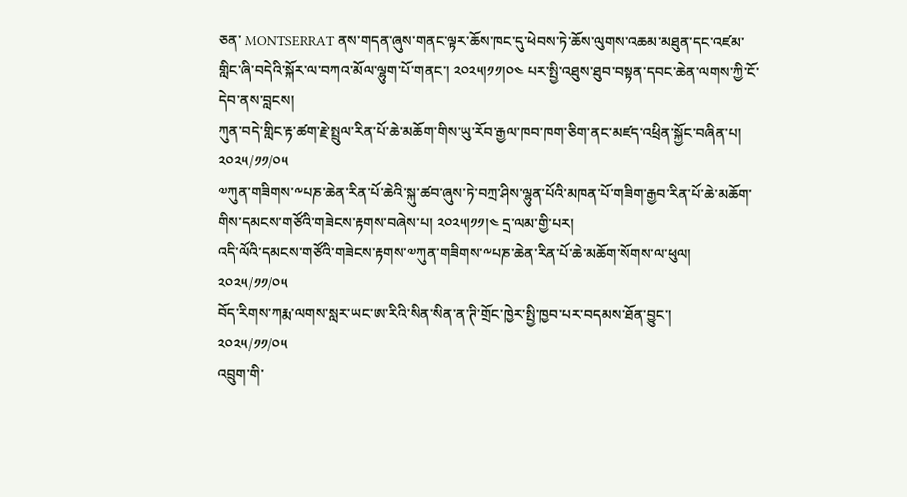ཅན་ MONTSERRAT ནས་གདན་ཞུས་གནང་ལྟར་ཆོས་ཁང་དུ་ཕེབས་ཏེ་ཆོས་ལུགས་འཆམ་མཐུན་དང་འཛམ་གླིང་ཞི་བདེའི་སྐོར་ལ་བཀའ་མོལ་ལྷུག་པོ་གནང་། ༢༠༢༥།༡༡།༠༤ པར་སྤྱི་འཐུས་ཐུབ་བསྟན་དབང་ཆེན་ལགས་ཀྱི་ངོ་དེབ་ནས་བླངས།
ཀུན་བདེ་གླིང་རྟ་ཚག་རྗེ་སྤྲུལ་རིན་པོ་ཆེ་མཆོག་གིས་ཡུ་རོབ་རྒྱལ་ཁབ་ཁག་ཅིག་ནང་མཛད་འཕྲིན་སྐྱོང་བཞིན་པ།
༢༠༢༥/༡༡/༠༥
༧ཀུན་གཟིགས་༸པཎ་ཆེན་རིན་པོ་ཆེའི་སྐུ་ཚབ་ཞུས་ཏེ་བཀྲ་ཤིས་ལྷུན་པོའི་མཁན་པོ་གཟིག་རྒྱབ་རིན་པོ་ཆེ་མཆོག་གིས་དམངས་གཙོའི་གཟེངས་རྟགས་བཞེས་པ། ༢༠༢༥།༡༡།༤ དྲ་ལམ་གྱི་པར།
འདི་ལོའི་དམངས་གཙོའི་གཟེངས་རྟགས་༧ཀུན་གཟིགས་༸པཎ་ཆེན་རིན་པོ་ཆེ་མཆོག་སོགས་ལ་ཕུལ།
༢༠༢༥/༡༡/༠༥
བོད་རིགས་ཀརྨ་ལགས་སླར་ཡང་ཨ་རིའི་སིན་སིན་ན་ཊི་གྲོང་ཁྱེར་སྤྱི་ཁྱབ་པར་བདམས་ཐོན་བྱུང་།
༢༠༢༥/༡༡/༠༥
འབྲུག་གི་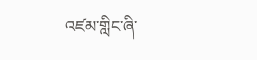འཛམ་གླིང་ཞི་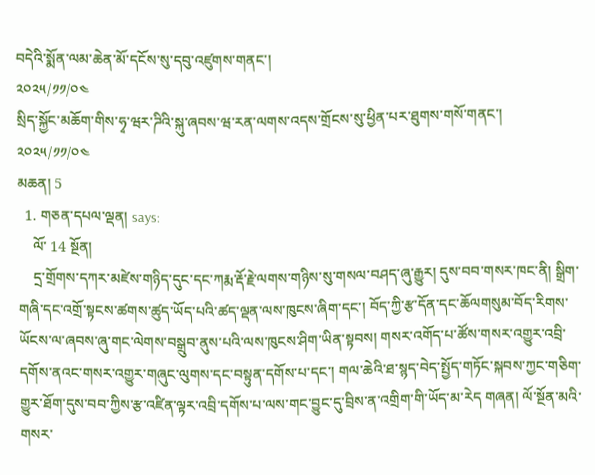བདེའི་སྨོན་ལམ་ཆེན་མོ་དངོས་སུ་དབུ་འཛུགས་གནང་།
༢༠༢༥/༡༡/༠༤
སྲིད་སྐྱོང་མཆོག་གིས་ཧྭ་ཝར་ཌིའི་སྐུ་ཞབས་ཝ་རན་ལགས་འདས་གྲོངས་སུ་ཕྱིན་པར་ཐུགས་གསོ་གནང་།
༢༠༢༥/༡༡/༠༤
མཆན། 5
  1. གཅན་དཔལ་ལྡན། says:
    ལོ་ 14 སྔོན།
    དྲ་གྲོགས་དཀར་མཛེས་གཉིད་དུང་དང་ཀརྨ་རྡོ་རྗེ་ལགས་གཉིས་སུ་གསལ་བཤད་ཞུ་རྒྱུར། དུས་བབ་གསར་ཁང་ནི། སྒྲིག་གཞི་དང་འགྲོ་སྟངས་ཚགས་ཚུད་ཡོད་པའི་ཚད་ལྡན་ལས་ཁུངས་ཞིག་དང་། བོད་ཀྱི་རྩ་དོན་དང་ཆོལགསུམ་བོད་རིགས་ཡོངས་ལ་ཞབས་ཞུ་གང་ལེགས་བསྒྲུབ་ནུས་པའི་ལས་ཁུངས་ཤིག་ཡིན་སྟབས། གསར་འགོད་པ་ཚོས་གསར་འགྱུར་འབྲི་དགོས་ནའང་གསར་འགྱུར་གཞུང་ལུགས་དང་བསྟུན་དགོས་པ་དང་། གལ་ཆེའི་ཐ་སྙད་བེད་སྤྱོད་གཏོང་སྐབས་ཀྱང་གཅིག་གྱུར་ཐོག་དུས་བབ་ཀྱིས་རྩ་འཛིན་ལྟར་འབྲི་དགོས་པ་ལས་གང་བྱུང་དུ་བྲིས་ན་འགྲིག་གི་ཡོད་མ་རེད གཞན། ལོ་སྔོན་མའི་གསར་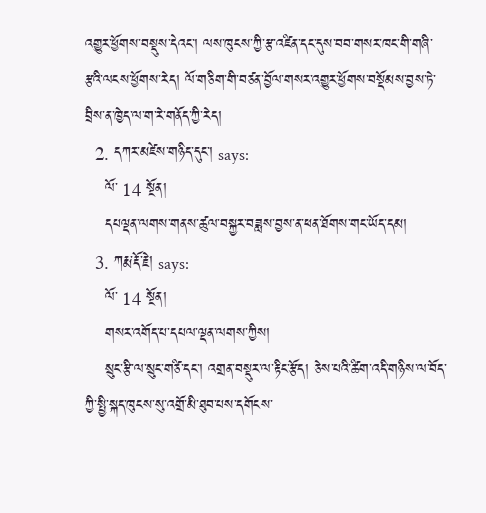འགྱུར་ཕྱོགས་བསྡུས་དེའང་། ལས་ཁུངས་ཀྱི་རྩ་འཛིན་དང་དུས་བབ་གསར་ཁང་གི་གཞི་རྩའི་ལངས་ཕྱོགས་རེད། ལོ་གཅིག་གི་བཙན་བྱོལ་གསར་འགྱུར་ཕྱོགས་བསྡོམས་བྱས་ཏེ་བྲིས་ན་ཁྱེད་ལ་ག་རེ་གནོད་ཀྱི་རེད།
  2. དཀར་མཛེས་གཉིད་དུང་། says:
    ལོ་ 14 སྔོན།
    དཔལྡན་ལགས་གནས་ཚུལ་བསྐྱར་བཟླས་བྱས་ན་ཕན་ཐོགས་གང་ཡོད་དམ།
  3. ཀརྨ་རྡོ་རྗེ། says:
    ལོ་ 14 སྔོན།
    གསར་འགོད་པ་དཔལ་ལྡན་ལགས་ཀྱིས།
    སྲུང་རྩི་ལ་སྲུང་གཙི་དང་། འགྲན་བསྡུར་ལ་རྟིང་རྩོད། ཅེས་པའི་ཚིག་འདི་གཉིས་ལ་བོད་ཀྱི་སྤྱི་སྐད་ཁུངས་སུ་འགྲོ་མི་ཐུབ་པས་དགོངས་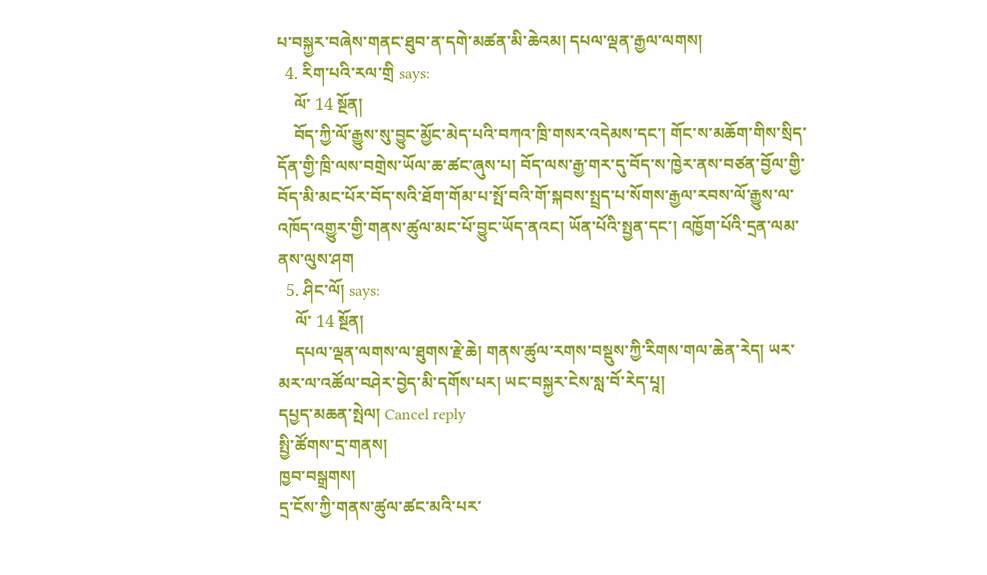པ་བསྐྱར་བཞེས་གནང་ཐུབ་ན་དགེ་མཚན་མི་ཆེའམ། དཔལ་ལྡན་རྒྱལ་ལགས།
  4. རིག་པའི་རལ་གྲི says:
    ལོ་ 14 སྔོན།
    བོད་ཀྱི་ལོ་རྒྱུས་སུ་བྱུང་མྱོང་མེད་པའི་བཀའ་ཁྲི་གསར་འདེམས་དང་། གོང་ས་མཆོག་གིས་སྲིད་དོན་གྱི་ཁྲི་ལས་བགྲེས་ཡོལ་ཆ་ཚང་ཞུས་པ། བོད་ལས་རྒྱ་གར་དུ་བོད་ས་ཁྱེར་ནས་བཙན་བྱོལ་གྱི་བོད་མི་མང་པོར་བོད་སའི་ཐོག་གོམ་པ་སྤོ་བའི་གོ་སྐབས་སྤྲད་པ་སོགས་རྒྱལ་རབས་ལོ་རྒྱུས་ལ་འཁོད་འགྱུར་གྱི་གནས་ཚུལ་མང་པོ་བྱུང་ཡོད་ནའང། ཡོན་པོའི་སྤྱན་དང་། འཁྱོག་པོའི་དྲན་ལམ་ནས་ལུས་ཤག
  5. ཤིང་ལོ། says:
    ལོ་ 14 སྔོན།
    དཔལ་ལྡན་ལགས་ལ་ཐུགས་རྗེ་ཆེ། གནས་ཚུལ་རགས་བསྡུས་ཀྱི་རིགས་གལ་ཆེན་རེད། ཡར་མར་ལ་འཚོལ་བཤེར་བྱེད་མི་དགོས་པར། ཡང་བསྐྱར་ངེས་སླ་བོ་རེད་པཱ།
དཔྱད་མཆན་སྤེལ། Cancel reply
སྤྱི་ཚོགས་དྲ་གནས།
ཁྱབ་བསྒྲགས།
དྲ་ངོས་ཀྱི་གནས་ཚུལ་ཚང་མའི་པར་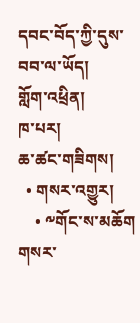དབང་བོད་ཀྱི་དུས་བབ་ལ་ཡོད།
གློག་འཕྲིན།
ཁ་པར།
ཆ་ཚང་གཟིགས།
  • གསར་འགྱུར།
    • ༸གོང་ས་མཆོག གསར་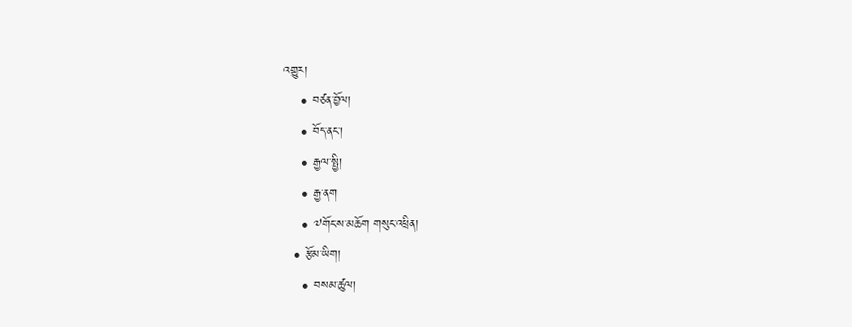འགྱུར།
    • བཙན་བྱོལ།
    • བོད་ནང་།
    • རྒྱལ་སྤྱི།
    • རྒྱ་ནག
    • ༧གོང་ས་མཆོག གསུང་འཕྲིན།
  • རྩོམ་ཡིག།
    • བསམ་ཚུལ།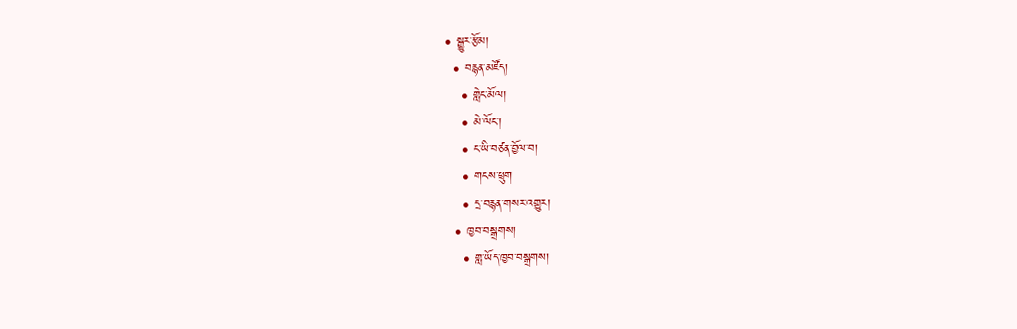• སྒྱུར་རྩོམ།
  • བརྙན་མཛོད།
    • གླེང་མོལ།
    • མེ་ལོང་།
    • ང་ཡི་བཙན་བྱོལ་བ།
    • གངས་ཕྲུག
    • དྲ་བརྙན་གསར་འགྱུར།
  • ཁྱབ་བསྒྲགས།
    • གླ་ཡོད་ཁྱབ་བསྒྲགས།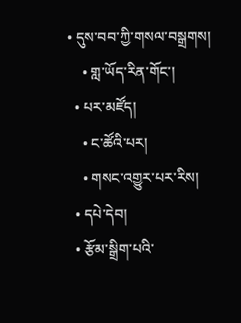• དུས་བབ་ཀྱི་གསལ་བསྒྲགས།
    • གླ་ཡོད་རིན་གོང་།
  • པར་མཛོད།
    • ང་ཚོའི་པར།
    • གསང་འགྱུར་པར་རིས།
  • དཔེ་དེབ།
  • རྩོམ་སྒྲིག་པའི་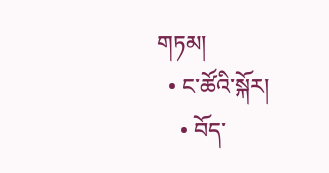གཏམ།
  • ང་ཚོའི་སྐོར།
    • བོད་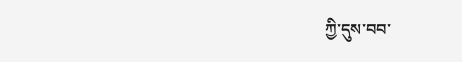ཀྱི་དུས་བབ་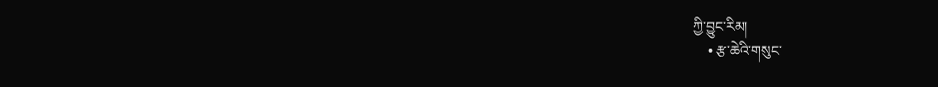ཀྱི་བྱུང་རིམ།
    • རྩ་ཆེའི་གསུང་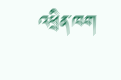འཕྲིན་ཁག